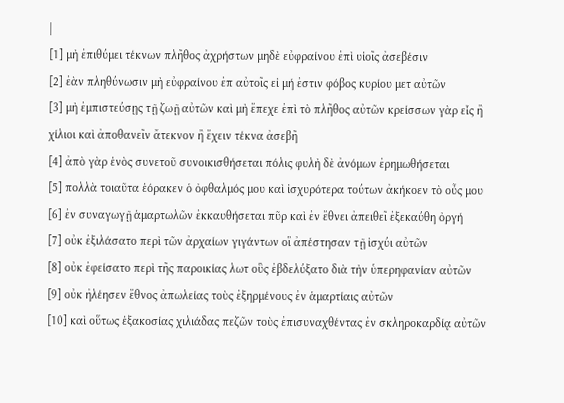|
[1] μὴ ἐπιθύμει τέκνων πλῆθος ἀχρήστων μηδὲ εὐφραίνου ἐπὶ υἱοῖς ἀσεβέσιν
[2] ἐὰν πληθύνωσιν μὴ εὐφραίνου ἐπ αὐτοῖς εἰ μή ἐστιν φόβος κυρίου μετ αὐτῶν
[3] μὴ ἐμπιστεύσῃς τῇ ζωῇ αὐτῶν καὶ μὴ ἔπεχε ἐπὶ τὸ πλῆθος αὐτῶν κρείσσων γὰρ εἷς ἢ χίλιοι καὶ ἀποθανεῖν ἄτεκνον ἢ ἔχειν τέκνα ἀσεβῆ
[4] ἀπὸ γὰρ ἑνὸς συνετοῦ συνοικισθήσεται πόλις φυλὴ δὲ ἀνόμων ἐρημωθήσεται
[5] πολλὰ τοιαῦτα ἑόρακεν ὁ ὀφθαλμός μου καὶ ἰσχυρότερα τούτων ἀκήκοεν τὸ οὖς μου
[6] ἐν συναγωγῇ ἁμαρτωλῶν ἐκκαυθήσεται πῦρ καὶ ἐν ἔθνει ἀπειθεῖ ἐξεκαύθη ὀργή
[7] οὐκ ἐξιλάσατο περὶ τῶν ἀρχαίων γιγάντων οἳ ἀπέστησαν τῇ ἰσχύι αὐτῶν
[8] οὐκ ἐφείσατο περὶ τῆς παροικίας λωτ οὓς ἐβδελύξατο διὰ τὴν ὑπερηφανίαν αὐτῶν
[9] οὐκ ἠλέησεν ἔθνος ἀπωλείας τοὺς ἐξηρμένους ἐν ἁμαρτίαις αὐτῶν
[10] καὶ οὕτως ἑξακοσίας χιλιάδας πεζῶν τοὺς ἐπισυναχθέντας ἐν σκληροκαρδίᾳ αὐτῶν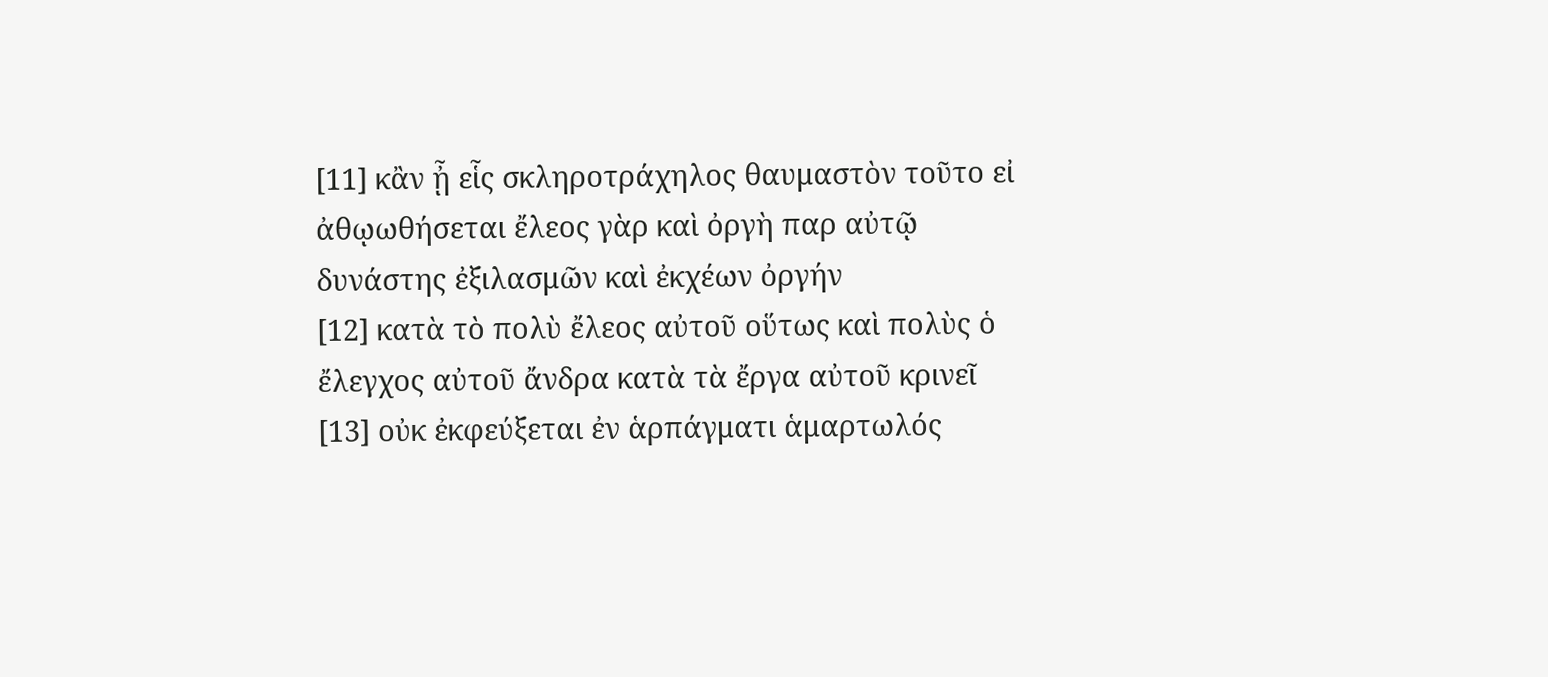[11] κἂν ᾖ εἷς σκληροτράχηλος θαυμαστὸν τοῦτο εἰ ἀθῳωθήσεται ἔλεος γὰρ καὶ ὀργὴ παρ αὐτῷ δυνάστης ἐξιλασμῶν καὶ ἐκχέων ὀργήν
[12] κατὰ τὸ πολὺ ἔλεος αὐτοῦ οὕτως καὶ πολὺς ὁ ἔλεγχος αὐτοῦ ἄνδρα κατὰ τὰ ἔργα αὐτοῦ κρινεῖ
[13] οὐκ ἐκφεύξεται ἐν ἁρπάγματι ἁμαρτωλός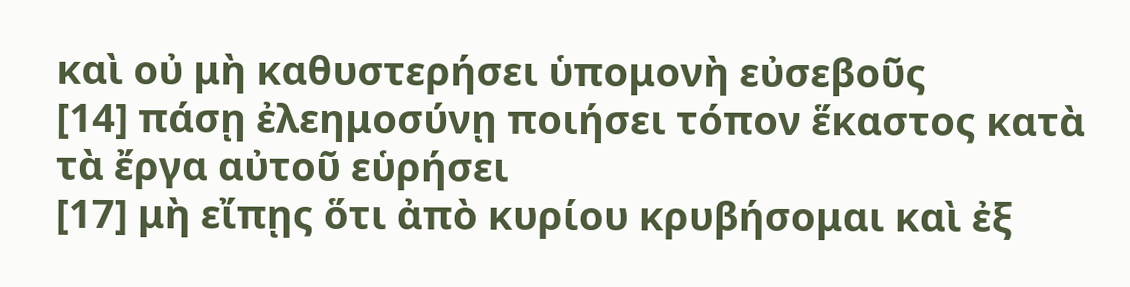καὶ οὐ μὴ καθυστερήσει ὑπομονὴ εὐσεβοῦς
[14] πάσῃ ἐλεημοσύνῃ ποιήσει τόπον ἕκαστος κατὰ τὰ ἔργα αὐτοῦ εὑρήσει
[17] μὴ εἴπῃς ὅτι ἀπὸ κυρίου κρυβήσομαι καὶ ἐξ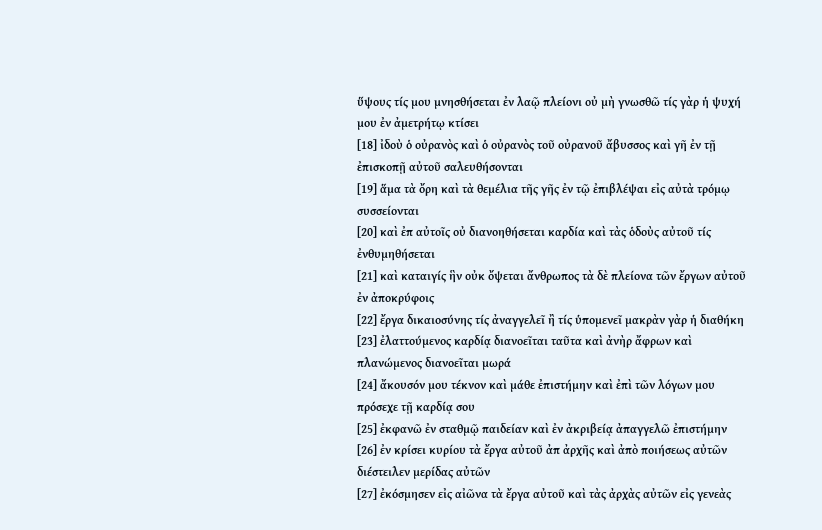ὕψους τίς μου μνησθήσεται ἐν λαῷ πλείονι οὐ μὴ γνωσθῶ τίς γὰρ ἡ ψυχή μου ἐν ἀμετρήτῳ κτίσει
[18] ἰδοὺ ὁ οὐρανὸς καὶ ὁ οὐρανὸς τοῦ οὐρανοῦ ἄβυσσος καὶ γῆ ἐν τῇ ἐπισκοπῇ αὐτοῦ σαλευθήσονται
[19] ἅμα τὰ ὄρη καὶ τὰ θεμέλια τῆς γῆς ἐν τῷ ἐπιβλέψαι εἰς αὐτὰ τρόμῳ συσσείονται
[20] καὶ ἐπ αὐτοῖς οὐ διανοηθήσεται καρδία καὶ τὰς ὁδοὺς αὐτοῦ τίς ἐνθυμηθήσεται
[21] καὶ καταιγίς ἣν οὐκ ὄψεται ἄνθρωπος τὰ δὲ πλείονα τῶν ἔργων αὐτοῦ ἐν ἀποκρύφοις
[22] ἔργα δικαιοσύνης τίς ἀναγγελεῖ ἢ τίς ὑπομενεῖ μακρὰν γὰρ ἡ διαθήκη
[23] ἐλαττούμενος καρδίᾳ διανοεῖται ταῦτα καὶ ἀνὴρ ἄφρων καὶ πλανώμενος διανοεῖται μωρά
[24] ἄκουσόν μου τέκνον καὶ μάθε ἐπιστήμην καὶ ἐπὶ τῶν λόγων μου πρόσεχε τῇ καρδίᾳ σου
[25] ἐκφανῶ ἐν σταθμῷ παιδείαν καὶ ἐν ἀκριβείᾳ ἀπαγγελῶ ἐπιστήμην
[26] ἐν κρίσει κυρίου τὰ ἔργα αὐτοῦ ἀπ ἀρχῆς καὶ ἀπὸ ποιήσεως αὐτῶν διέστειλεν μερίδας αὐτῶν
[27] ἐκόσμησεν εἰς αἰῶνα τὰ ἔργα αὐτοῦ καὶ τὰς ἀρχὰς αὐτῶν εἰς γενεὰς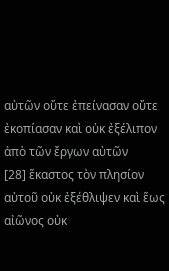αὐτῶν οὔτε ἐπείνασαν οὔτε ἐκοπίασαν καὶ οὐκ ἐξέλιπον ἀπὸ τῶν ἔργων αὐτῶν
[28] ἕκαστος τὸν πλησίον αὐτοῦ οὐκ ἐξέθλιψεν καὶ ἕως αἰῶνος οὐκ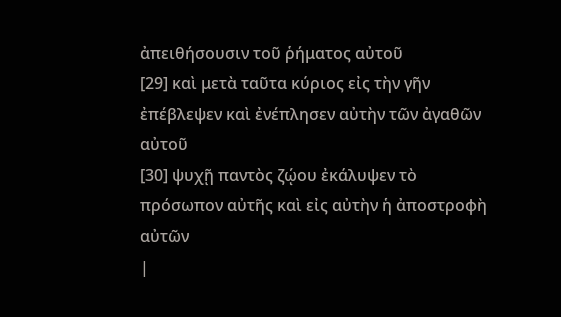ἀπειθήσουσιν τοῦ ῥήματος αὐτοῦ
[29] καὶ μετὰ ταῦτα κύριος εἰς τὴν γῆν ἐπέβλεψεν καὶ ἐνέπλησεν αὐτὴν τῶν ἀγαθῶν αὐτοῦ
[30] ψυχῇ παντὸς ζῴου ἐκάλυψεν τὸ πρόσωπον αὐτῆς καὶ εἰς αὐτὴν ἡ ἀποστροφὴ αὐτῶν
|